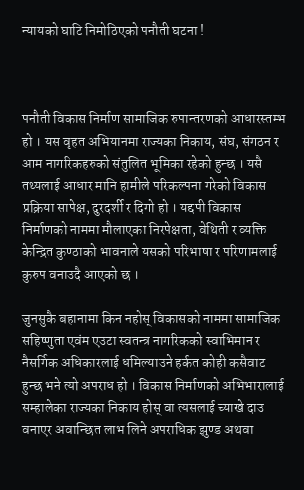न्यायको घाटि निमोठिएको पनौती घटना !



पनौती विकास निर्माण सामाजिक रुपान्तरणको आधारस्तम्भ हो । यस वृहत अभियानमा राज्यका निकाय, संघ, संगठन र आम नागरिकहरुको संतुलित भूमिका रहेको हुन्छ । यसै तथ्यलाई आधार मानि हामीले परिकल्पना गरेको विकास प्रक्रिया सापेक्ष, दुरदर्शी र दिगो हो । यद्दपी विकास निर्माणको नाममा मौलाएका निरपेक्षता, वेथिती र व्यक्ति केन्द्रित कुण्ठाको भावनाले यसको परिभाषा र परिणामलाई कुरुप वनाउदै आएको छ ।

जुनसुकै बहानामा किन नहोस् विकासको नाममा सामाजिक सहिष्णुता एवंम एउटा स्वतन्त्र नागरिकको स्वाभिमान र नैसर्गिक अधिकारलाई धमिल्याउने हर्कत कोही कसैवाट हुन्छ भने त्यो अपराध हो । विकास निर्माणको अभिभारालाई सम्हालेका राज्यका निकाय होस् वा त्यसलाई च्याखे दाउ वनाएर अवान्छित लाभ लिने अपराधिक झुण्ड अथवा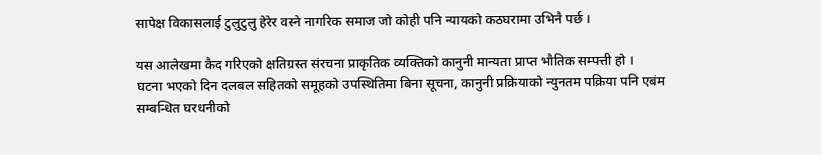सापेक्ष विकासलाई टुलुटुलु हेरेर वस्ने नागरिक समाज जो कोही पनि न्यायको कठघरामा उभिनै पर्छ ।

यस आलेखमा कैद गरिएको क्षतिग्रस्त संरचना प्राकृतिक व्यक्तिको कानुनी मान्यता प्राप्त भौतिक सम्पत्ती हो ।
घटना भएको दिन दलबल सहितको समूहको उपस्थितिमा बिना सूचना, कानुनी प्रक्रियाको न्युनतम पक्रिया पनि एबंम सम्बन्धित घरधनीको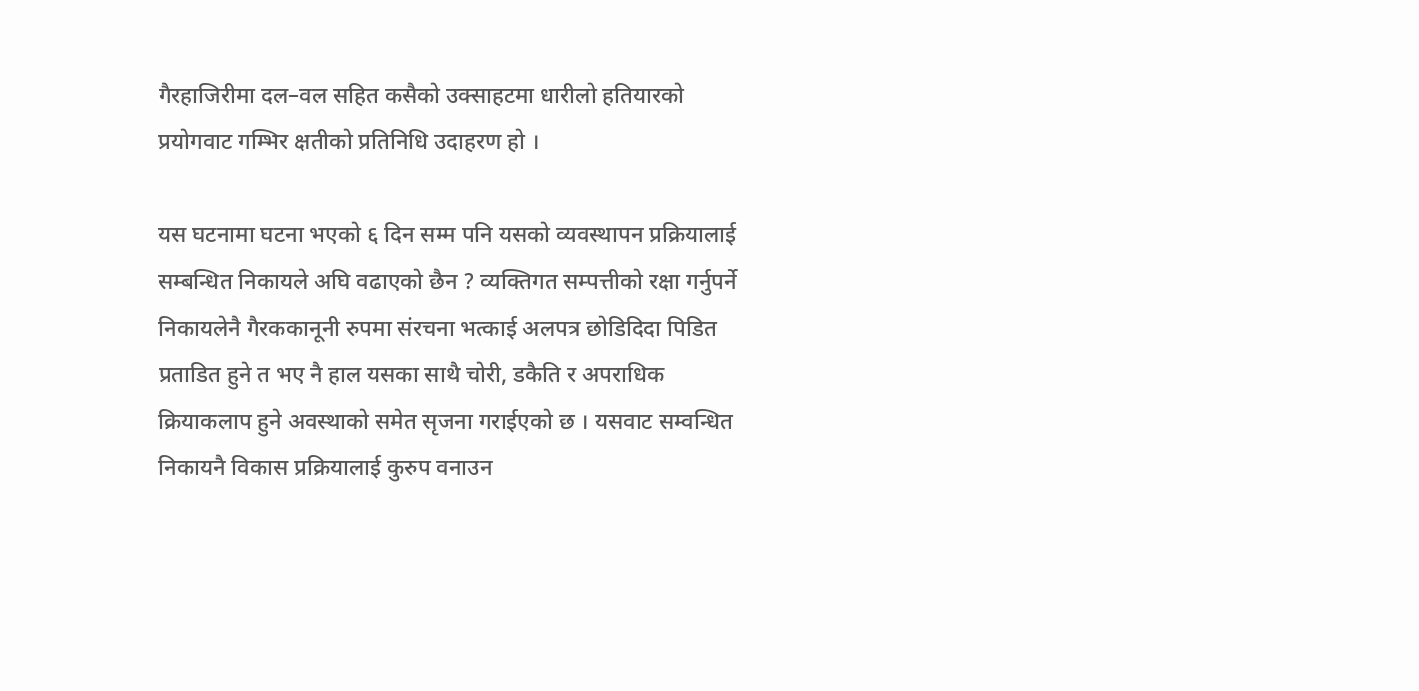गैरहाजिरीमा दल–वल सहित कसैको उक्साहटमा धारीलो हतियारको प्रयोगवाट गम्भिर क्षतीको प्रतिनिधि उदाहरण हो ।

यस घटनामा घटना भएको ६ दिन सम्म पनि यसको व्यवस्थापन प्रक्रियालाई सम्बन्धित निकायले अघि वढाएको छैन ? व्यक्तिगत सम्पत्तीको रक्षा गर्नुपर्ने निकायलेनै गैरककानूनी रुपमा संरचना भत्काई अलपत्र छोडिदिदा पिडित प्रताडित हुने त भए नै हाल यसका साथै चोरी, डकैति र अपराधिक क्रियाकलाप हुने अवस्थाको समेत सृजना गराईएको छ । यसवाट सम्वन्धित निकायनै विकास प्रक्रियालाई कुरुप वनाउन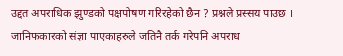उद्दत अपराधिक झुण्डको पक्षपोषण गरिरहेको छैन ? प्रश्नले प्रस्सय पाउछ । जानिफकारको संज्ञा पाएकाहरुले जतिनै तर्क गरेपनि अपराध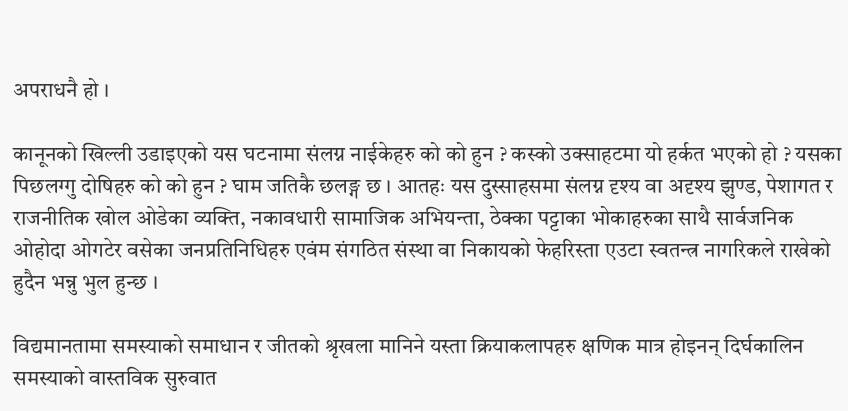अपराधनै हो ।

कानूनको खिल्ली उडाइएको यस घटनामा संलग्न नाईकेहरु को को हुन ? कस्को उक्साहटमा यो हर्कत भएको हो ? यसका पिछलग्गु दोषिहरु को को हुन ? घाम जतिकै छलङ्ग छ । आतहः यस दुस्साहसमा संलग्न दृश्य वा अदृश्य झुण्ड, पेशागत र राजनीतिक खोल ओडेका व्यक्ति, नकावधारी सामाजिक अभियन्ता, ठेक्का पट्टाका भोकाहरुका साथै सार्वजनिक ओहोदा ओगटेर वसेका जनप्रतिनिधिहरु एवंम संगठित संस्था वा निकायको फेहरिस्ता एउटा स्वतन्त्र नागरिकले राखेको हुदैन भन्नु भुल हुन्छ ।

विद्यमानतामा समस्याको समाधान र जीतको श्रृखला मानिने यस्ता क्रियाकलापहरु क्षणिक मात्र होइनन् दिर्घकालिन समस्याको वास्तविक सुरुवात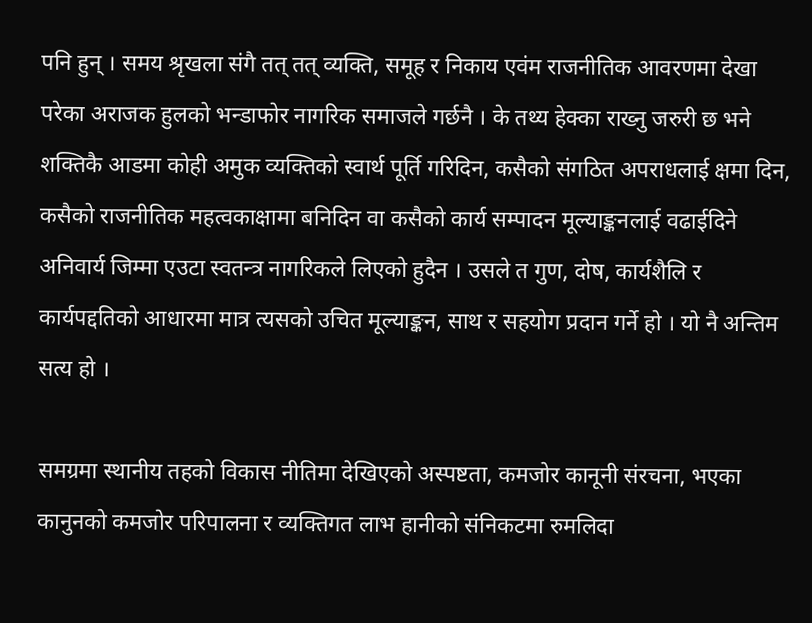पनि हुन् । समय श्रृखला संगै तत् तत् व्यक्ति, समूह र निकाय एवंम राजनीतिक आवरणमा देखा परेका अराजक हुलको भन्डाफोर नागरिक समाजले गर्छनै । के तथ्य हेक्का राख्नु जरुरी छ भने शक्तिकै आडमा कोही अमुक व्यक्तिको स्वार्थ पूर्ति गरिदिन, कसैको संगठित अपराधलाई क्षमा दिन, कसैको राजनीतिक महत्वकाक्षामा बनिदिन वा कसैको कार्य सम्पादन मूल्याङ्कनलाई वढाईदिने अनिवार्य जिम्मा एउटा स्वतन्त्र नागरिकले लिएको हुदैन । उसले त गुण, दोष, कार्यशैलि र कार्यपद्दतिको आधारमा मात्र त्यसको उचित मूल्याङ्कन, साथ र सहयोग प्रदान गर्ने हो । यो नै अन्तिम सत्य हो ।

समग्रमा स्थानीय तहको विकास नीतिमा देखिएको अस्पष्टता, कमजोर कानूनी संरचना, भएका कानुनको कमजोर परिपालना र व्यक्तिगत लाभ हानीको संनिकटमा रुमलिदा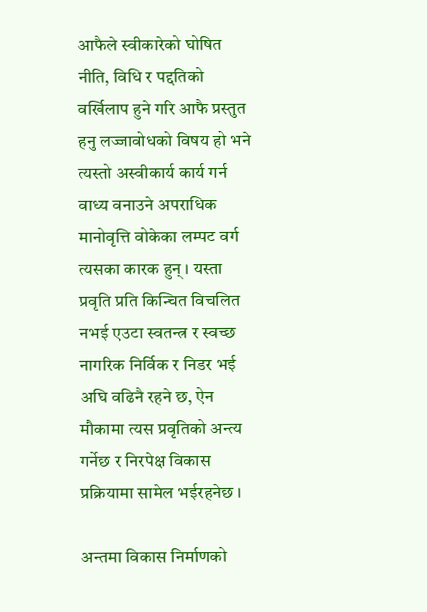आफैले स्वीकारेको घोषित नीति, विधि र पद्दतिको वर्खिलाप हुने गरि आफै प्रस्तुत हनु लज्जावोधको विषय हो भने त्यस्तो अस्वीकार्य कार्य गर्न वाध्य वनाउने अपराधिक मानोवृत्ति वोकेका लम्पट वर्ग त्यसका कारक हुन् । यस्ता प्रवृति प्रति किन्चित विचलित नभई एउटा स्वतन्त्र र स्वच्छ नागरिक निर्विक र निडर भई अघि वढिनै रहने छ, ऐन मौकामा त्यस प्रवृतिको अन्त्य गर्नेछ र निरपेक्ष विकास प्रक्रियामा सामेल भईरहनेछ ।

अन्तमा विकास निर्माणको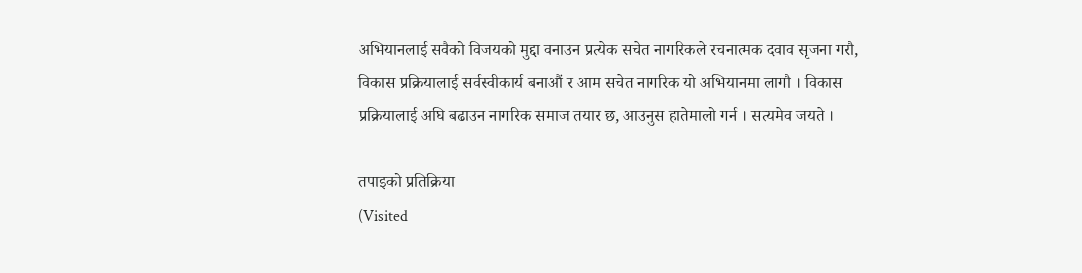अभियानलाई सवैको विजयको मुद्दा वनाउन प्रत्येक सचेत नागरिकले रचनात्मक दवाव सृजना गरौ, विकास प्रक्रियालाई सर्वस्वीकार्य बनाऔं र आम सचेत नागरिक यो अभियानमा लागौ । विकास प्रक्रियालाई अघि बढाउन नागरिक समाज तयार छ, आउनुस हातेमालो गर्न । सत्यमेव जयते ।

तपाइको प्रतिक्रिया
(Visited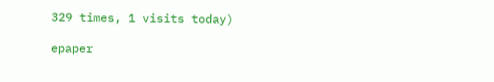329 times, 1 visits today)

epaper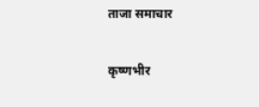ताजा समाचार

कृष्णभीर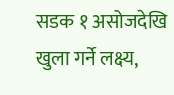सडक १ असोजदेखि खुला गर्ने लक्ष्य,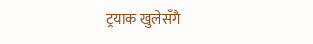ट्रयाक खुलेसँगै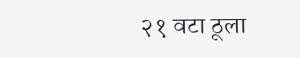२१ वटा ठूला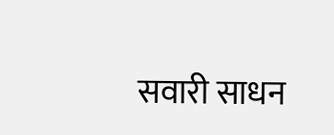सवारी साधन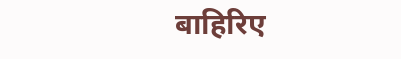बाहिरिए